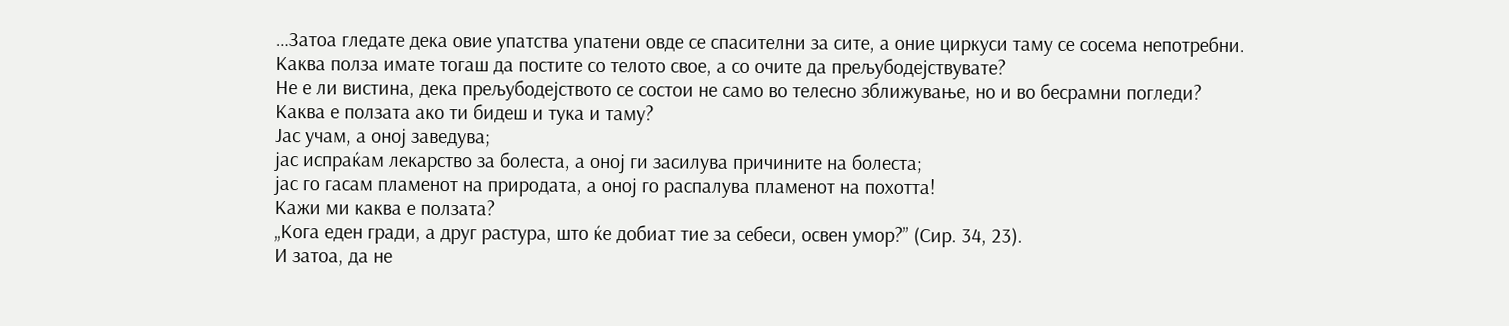…Затоа гледате дека овие упатства упатени овде се спасителни за сите, а оние циркуси таму се сосема непотребни.
Каква полза имате тогаш да постите со телото свое, а со очите да прељубодејствувате?
Не е ли вистина, дека прељубодејството се состои не само во телесно зближување, но и во бесрамни погледи?
Каква е ползата ако ти бидеш и тука и таму?
Јас учам, а оној заведува;
jас испраќам лекарство за болеста, а оној ги засилува причините на болеста;
jас го гасам пламенот на природата, а оној го распалува пламенот на похотта!
Кажи ми каква е ползата?
„Кога еден гради, а друг растура, што ќе добиат тие за себеси, освен умор?” (Сир. 34, 23).
И затоа, да не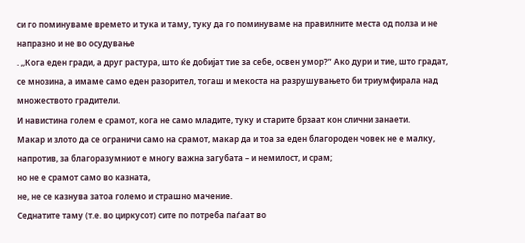си го поминуваме времето и тука и таму, туку да го поминуваме на правилните места од полза и не напразно и не во осудување
. ,,Кога еден гради, а друг растура, што ќе добијат тие за себе, освен умор?” Ако дури и тие, што градат, се мнозина, а имаме само еден разорител, тогаш и мекоста на разрушувањето би триумфирала над множеството градители.
И навистина голем е срамот, кога не само младите, туку и старите брзаат кон слични занаети.
Макар и злото да се ограничи само на срамот, макар да и тоа за еден благороден човек не е малку, напротив, за благоразумниот е многу важна загубата – и немилост, и срам;
но не е срамот само во казната,
не, не се казнува затоа големо и страшно мачение.
Седнатите таму (т.е. во циркусот) сите по потреба паѓаат во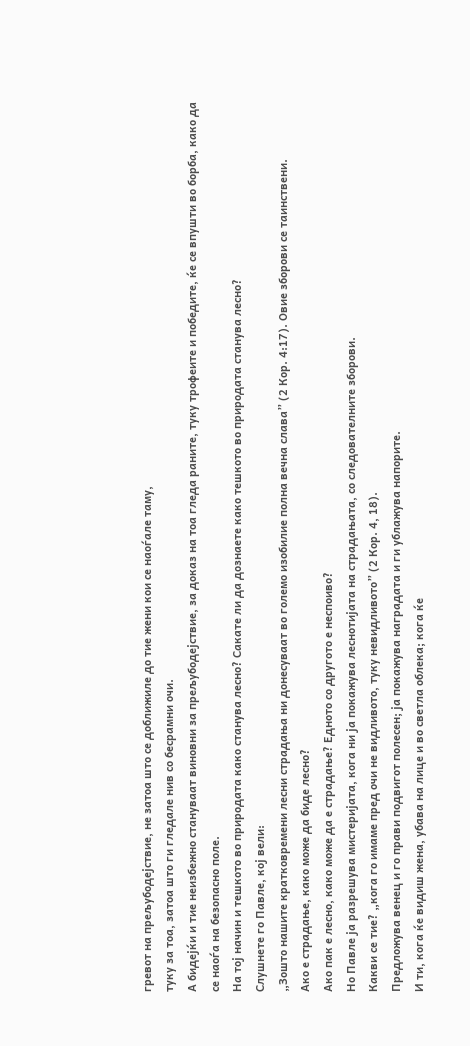гревот на прељубодејствие, не затоа што се доближиле до тие жени кои се наоѓале таму,
туку за тоа, затоа што ги гледале нив со бесрамни очи.
А бидејќи и тие неизбежно стануваат виновни за прељубодејствие, за доказ на тоа гледа раните, туку трофеите и победите, ќе се впушти во борба, како да се наоѓа на безопасно поле.
На тој начин и тешкото во природата како станува лесно? Сакате ли да дознаете како тешкото во природата станува лесно?
Слушнете го Павле, кој вели:
„Зошто нашите кратковремени лесни страдања ни донесуваат во големо изобилие полна вечна слава” (2 Кор. 4:17). Овие зборови се таинствени.
Ако е страдање, како може да биде лесно?
Ако пак е лесно, како може да е страдање? Едното со другото е неспоиво?
Но Павле ја разрешува мистеријата, кога ни jа покажува леснотијата на страдањата, со следователните зборови.
Какви се тие? „кога го имаме пред очи не видливото, туку невидливото” (2 Кор. 4, 18).
Предложува венец и го прави подвигот полесен; jа покажува наградата и ги ублажува напорите.
И ти, кога ќе видиш жена, убава на лице и во светла облека; кога ќе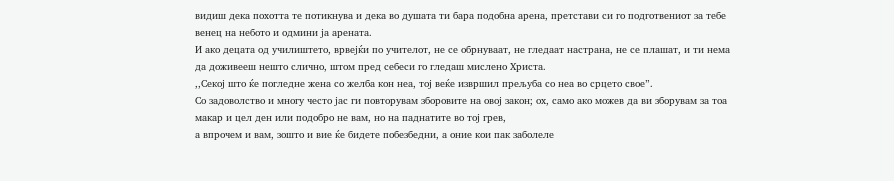видиш дека похотта те потикнува и дека во душата ти бара подобна арена, претстави си го подготвениот за тебе венец на небото и одмини ja арената.
И ако децата од училиштето, врвејќи по учителот, не се обрнуваат, не гледаат настрана, не се плашат, и ти нема да доживееш нешто слично, штом пред себеси го гледаш мислено Христа.
,,Секој што ќе погледне жена со желба кон неа, тој веќе извршил прељуба со неа во срцето свое”.
Со задоволство и многу често jaс ги повторувам зборовите на овој закон; ох, само ако можев да ви зборувам за тоа макар и цел ден или подобро не вам, но на паднатите во тој грев,
а впрочем и вам, зошто и вие ќе бидете побезбедни, а оние кои пак заболеле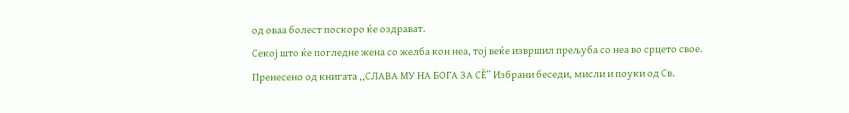од оваа болест поскоро ќе оздрават.
Секој што ќе погледне жена со желба кон неа, тој веќе извршил прељуба со неа во срцето свое.
Пренесено од книгата ,,СЛАВА МУ НА БОГА ЗА СЀ” Избрани беседи, мисли и поуки од Св.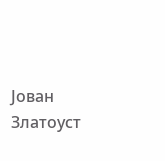Јован Златоуст